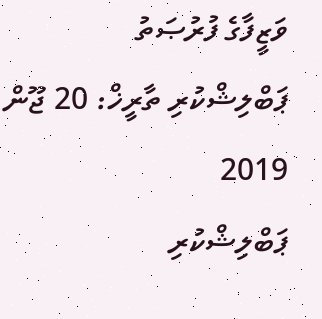ވަޒީފާގެ ފުރުޞަތު
ޕަބްލިޝްކުރި ތާރީޚް: 20 ޖޫން 2019
ޕަބްލިޝްކުރި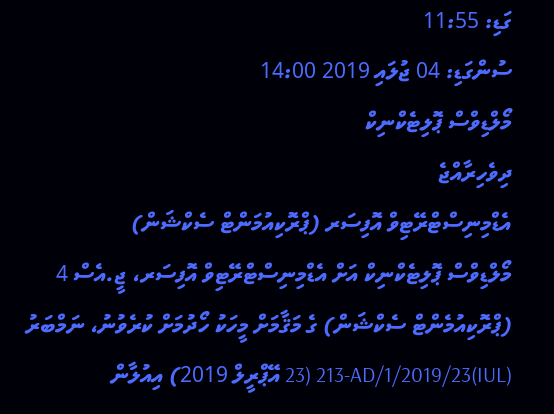ގަޑި: 11:55
ސުންގަޑި: 04 ޖުލައި 2019 14:00
މޯލްޑިވްސް ޕޮލިޓެކްނިކް
ދިވެހިރާއްޖެ
އެޑްމިނިސްޓްރޭޓިވް އޮފިސަރ (ޕްރޮކިއުމަންޓް ސެކްޝަން)
މޯލްޑިވްސް ޕޮލިޓެކްނިކް އަށް އެޑްމިނިސްޓްރޭޓިވް އޮފިސަރ، ޖީ.އެސް 4 (ޕްރޮކިއުމެންޓް ސެކްޝަން) ގެ މަޤާމަށް މީހަކު ހޯދުމަށް ކުރެވުނު، ނަމްބަރު (IUL)213-AD/1/2019/23 (23 އޭޕްރީލް 2019) އިއުލާން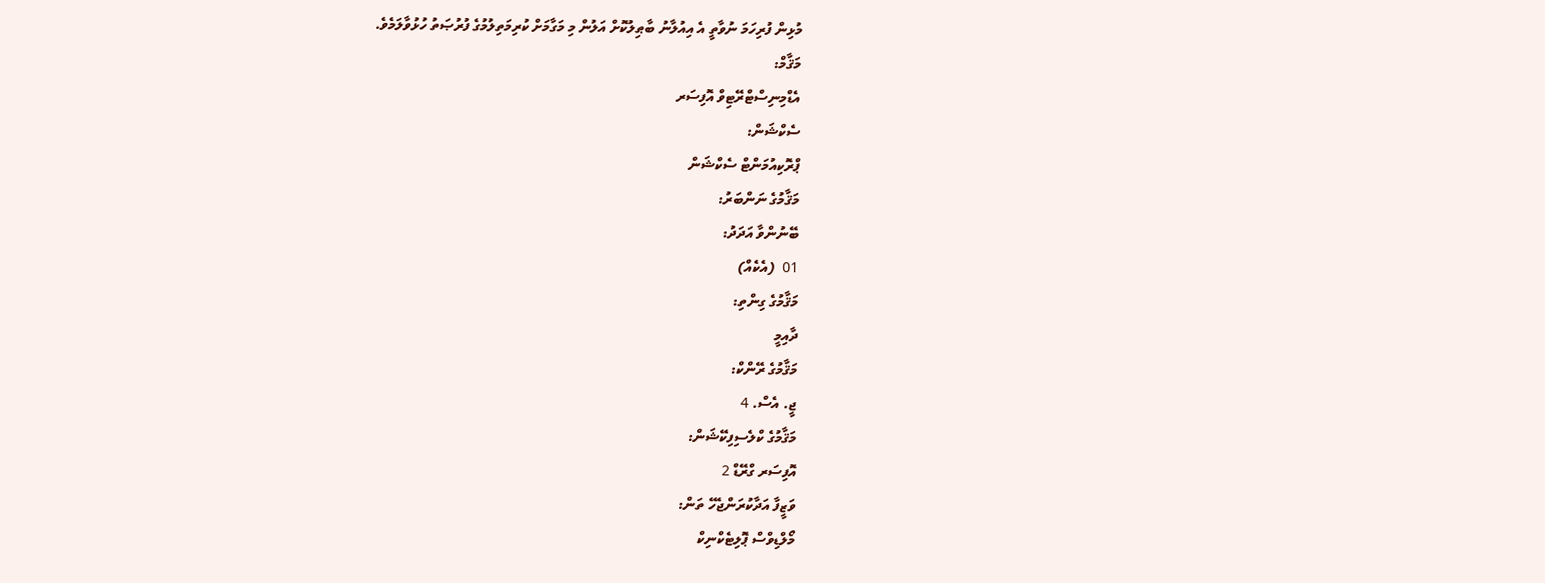މުޅިން ފުރިހަމަ ނުވާތީ އެ އިއުލާނު ބާޠިލުކޮށް އަލުން މި މަގާމަށް ކުރިމަތިލުމުގެ ފުރުޞަތު ހުޅުވާލަމެވެ.
މަޤާމް:
އެޑްމިނިސްޓްރޭޓިވް އޮފިސަރ
ސެކްޝަން:
ޕްރޮކިއުމަންޓް ސެކްޝަން
މަޤާމުގެ ނަންބަރު:
ބޭނުންވާ އަދަދު:
01  (އެކެއް)
މަޤާމުގެ ގިންތި:
ދާއިމީ
މަޤާމުގެ ރޭންކް:
ޖީ. އެސް. 4
މަޤާމުގެ ކްލެސިފިކޭޝަން:
އޮފިސަރ ގްރޭޑް 2
ވަޒީފާ އަދާކުރަންޖެހޭ ތަން:
މޯލްޑިވްސް ޕޮލިޓެކްނިކް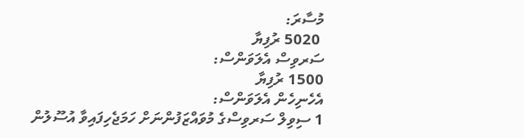މުސާރަ:
 5020 ރުފިޔާ
ސަރވިސް އެލަވަންސް:
1500 ރުފިޔާ
އެހެނިހެން އެލަވަންސް:
1 ސިވިލް ސަރވިސްގެ މުވައްޒަފުންނަށް ހަމަޖެހިފައިވާ އުސޫލުން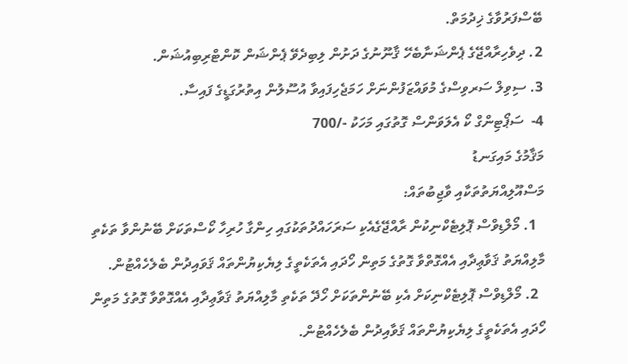ބޭސްފަރުވާގެ ޚިދުމަތް.
2. ދިވެހިރާއްޖޭގެ ޕެންޝަނާބެހޭ ޤާނޫނުގެ ދަށުން ލިބިދެވޭ ޕެންޝަން ކޮންޓްރިބިއުޝަން.
3. ސިވިލް ސަރވިސްގެ މުވައްޒަފުންނަށް ހަމަޖެހިފައިވާ އުސޫލުން އިތުރުގަޑީގެ ފައިސާ.
4-  ސަޕޯޓިންގް ކޯ އެލަވަންސް ގޮތުގައި މަހަކު -/700
މަޤާމުގެ މައިގަނޑު
މަސްއޫލިއްޔަތުތަކާއި ވާޖިބުތައް:
  1. މޯލްޑިވްސް ޕޮލިޓެކްނިކުން ރާއްޖޭގެއެކި ސަރަހައްދުތަކުގައި ހިންގާ ހުރިހާ ކޯސްތަކަށް ބޭނުންވާ ތަކެތި މާލިއްޔަތު ޤަވާޢިދާއި އެއްގޮތްވާ ގޮތުގެ މަތިން ހޯދައި އެތަކެތީގެ ލިޔެކިޔުންތައް ޤަވައިދުން ބެލެހެއްޓުން.
  2. މޯލްޑިވްސް ޕޮލިޓެކްނިކަށް އެކި ބޭނުންތަކަށް ހޯދޭ ތަކެތި މާލިއްޔަތު ޤަވާޢިދާއި އެއްގޮތްވާ ގޮތުގެ މަތިން ހޯދައި އެތަކެތީގެ ލިޔެކިޔުންތައް ޤަވާއިދުން ބެލެހެއްޓުން.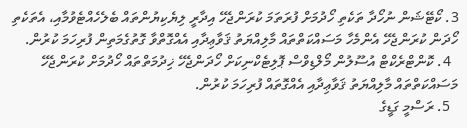3. ކޯޓޭޝަން ނުހޯދާ ތަކެތި ހޯދުމަށް ފުރަތަމަ ކުރަންޖެހޭ އިދާރީ ލިޔެކިޔުންތައް ބެލެހެއްޓެވުމާއި، އެތަކެތި ހޯދަން ކުރަންޖެހޭ އެންމެހާ މަސައްކަތްތައް މާލިއްޔަތު ޤަވާޢިދާއި އެއްގޮތްވާ ގޮތުގެމަތިން ފުރިހަމަ ކުރުން.
  4. ކޮންޓްރެކްޓް އުސޫލުން މޯލްޑިވްސް ޕޮލިޓެކްނިކަށް ހޯދަންޖެހޭ ޚިދުމަތްތައް ހޯދުމަށް ކުރަންޖެހޭ މަސައްކަތްތައް މާލިއްޔަތު ޤަވާޢިދާއި އެއްގޮތައް ފުރިހަމަ ކުރުން.
  5. ރަސްމީ ގަޑީގެ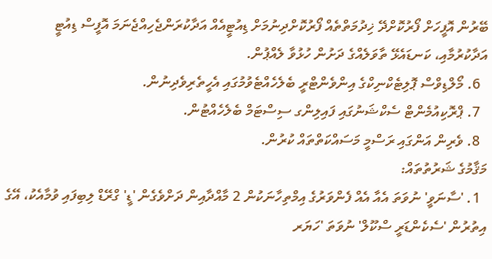ބޭރުން އޮފީހަށް ފޯރުކޮށްދޭ ޚިދުމަތްތެއް ފޯރުކޮށްދިނުމަށް ޑިއުޓީއެއް އަދާކުރަންޖެހިއްޖެނަމަ އޮފީސް ޑިއުޓީ އަދާކުރުމާއި، ކަނޑައެޅޭ ތާވަލެއްގެ ދަށުން ހުޅުވާ ލެއްޕުން.
  6. މޯލްޑިވްސް ޕޮލިޓެކްނިކްގެ އިންވެންޓްރީ ބެލެހެއްޓެވުމުގައި އެހީތެރިވެދިނުން.
  7. ޕްރޮކިއުމެންޓް ސެކްޝަނުގައި ފައިލިންގ ސިސްޓަމް ބެލެހެއްޓުން.
  8. ވެރިން އަންގައި ރަސްމީ މަސައްކަތްތައް ކުރުން.
މަޤާމުގެ ޝަރުތުތައް:
  1. 'ސާނަވީ' ނުވަތަ އެއާ އެއް ފެންވަރުގެ އިމްތިހާނަކުން 2 މާއްދާއިން ދަށްވެގެން 'ޑީ' ގްރޭޑް ލިބިފައި ވުމާއެކު، އޭގެ އިތުރުން 'ސެކެންޑަރީ ސްކޫލް' ނުވަތަ 'ހަޔަރ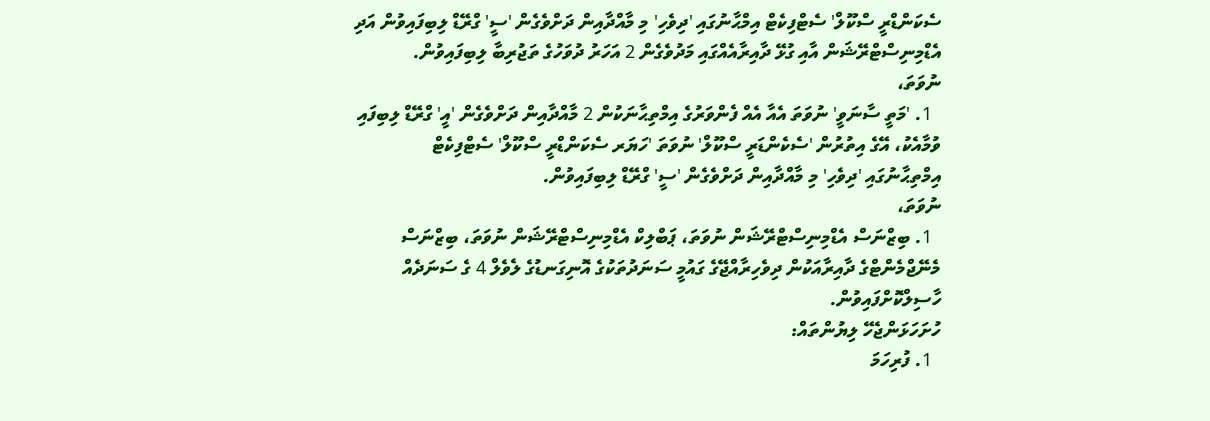ސެކަންޑްރީ ސްކޫލް' ސެޓްފިކެޓް އިމްޙާނުގައި 'ދިވެހި' މި މާއްދާއިން ދަށްވެގެން 'ސީ' ގްރޭޑް ލިބިފައިވުން އަދި އެޑްމިނިސްޓްރޭޝަން އާއި ގުޅޭ ދާއިރާއެއްގައި މަދުވެގެން 2 އަހަރު ދުވަހުގެ ތަޖުރިބާ ލިބިފައިވުން.
ނުވަތަ،
  1. 'މަތީ ސާނަވީ' ނުވަތަ އެއާ އެއް ފެންވަރުގެ އިމްތިޙާނަކުން 2 މާއްދާއިން ދަށްވެގެން 'އީ' ގްރޭޑް ލިބިފައި ވުމާއެކު، އޭގެ އިތުރުން 'ސެކެންޑަރީ ސްކޫލް' ނުވަތަ 'ހަޔަރ ސެކަންޑްރީ ސްކޫލް' ސެޓްފިކެޓް އިމްތިޙާނުގައި 'ދިވެހި' މި މާއްދާއިން ދަށްވެގެން 'ސީ' ގްރޭޑް ލިބިފައިވުން.
ނުވަތަ،
  1. ބިޒްނަސް އެޑްމިނިސްޓްރޭޝަން ނުވަތަ، ޕަބްލިކް އެޑްމިނިސްޓްރޭޝަން ނުވަތަ، ބިޒްނަސް މެނޭޖްމެންޓްގެ ދާއިރާއަކުން ދިވެހިރާއްޖޭގެ ގައުމީ ސަނަދުތަކުގެ އޮނިގަނޑުގެ ލެވެލް 4 ގެ ސަނަދެއް ހާސިލްކޮށްފައިވުން.
ހުށަހަޅަންޖެހޭ ލިޔުންތައް:
  1. ފުރިހަމަ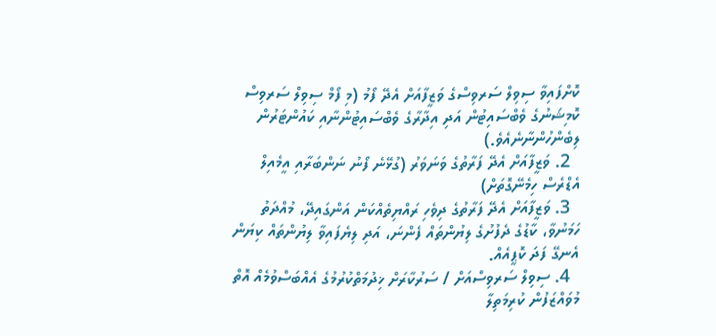ކޮށްފައިވާ ސިވިލް ސަރވިސްގެ ވަޒީފާއަށް އެދޭ ފޯމު (މި ފޯމް ސިވިލް ސަރވިސް ކޮމިޝަނުގެ ވެބްސައިޓުން އަދި އިދާރާގެ ވެބްސައިޓުންނާއި ކައުންޓަރުން ލިބެންހުންނާނެއެވެ.)
  2. ވަޒީފާއަށް އެދޭ ފަރާތުގެ ވަނަވަރު (ގުޅޭނެ ފޯނު ނަންބަރާއި އީމެއިލް އެޑްރެސް ހިމެނޭގޮތަށް)
  3. ވަޒީފާއަށް އެދޭ ފަރާތުގެ ދިވެހި ރައްޔިތެއްކަން އަންގައިދޭ، މުއްދަތު ހަމަނުވާ، ކާޑުގެ ދެފުށުގެ ލިޔުންތައް ފެންނަ، އަދި ލިޔެފައިވާ ލިޔުންތައް ކިޔަން އެނގޭ ފަދަ ކޮޕީއެއް.
  4. ސިވިލް ސަރވިސްއަށް / ސަރުކާރަށް ޚިދުމަތްކުރުމުގެ އެއްބަސްވުމެއް އޮތް މުވައްޒަފުން ކުރިމަތިލާ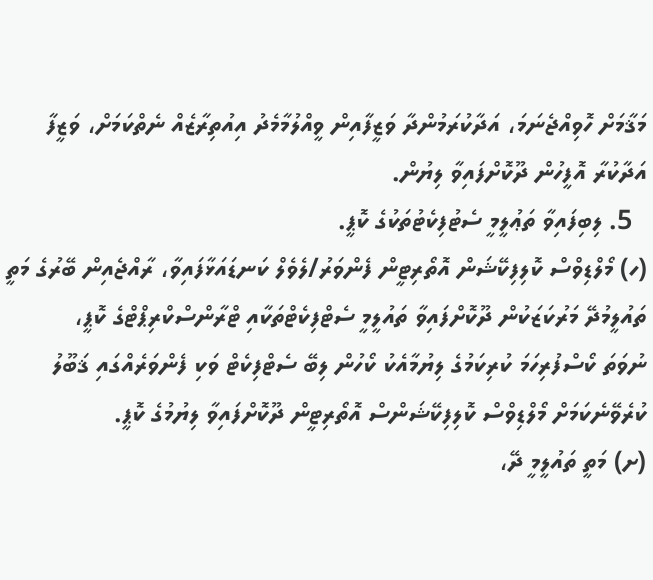މަޤާމަށް ހޮވިއްޖެނަމަ، އަދާކުރަމުންދާ ވަޒީފާއިން ވީއްލުމާމެދު އިއުތިރާޒެއް ނެތްކަމަށް، ވަޒީފާ އަދާކުރާ އޮފީހުން ދޫކޮށްފައިވާ ލިޔުން.
  5. ލިބިފައިވާ ތަޢުލީމީ ސެޓުފިކެޓުތަކުގެ ކޮޕީ.
(ހ) މޯލްޑިވްސް ކޮލިފިކޭޝަން އޮތޯރިޓީން ފެންވަރު/ލެވެލް ކަނޑައަޅާފައިވާ، ރާއްޖެއިން ބޭރުގެ މަތީ ތައުލީމުދޭ މަރުކަޒަކުން ދޫކޮށްފައިވާ ތައުލީމީ ސެޓްފިކެޓްތަކާއި ޓްރާންސްކްރިޕްޓްގެ ކޮޕީ،
ނުވަތަ ކޯސްފުރިހަމަ ކުރިކަމުގެ ލިޔުމާއެކު ކޯހުން ލިބޭ ސެޓްފިކެޓް ވަކި ފެންވަރެއްގައި ޤަބޫލު ކުރެވޭނެކަމަށް މޯލްޑިވްސް ކޮލިފިކޭޝަންސް އޮތޯރިޓީން ދޫކޮށްފައިވާ ލިޔުމުގެ ކޮޕީ.
(ށ) މަތީ ތައުލީމީ ދޭ،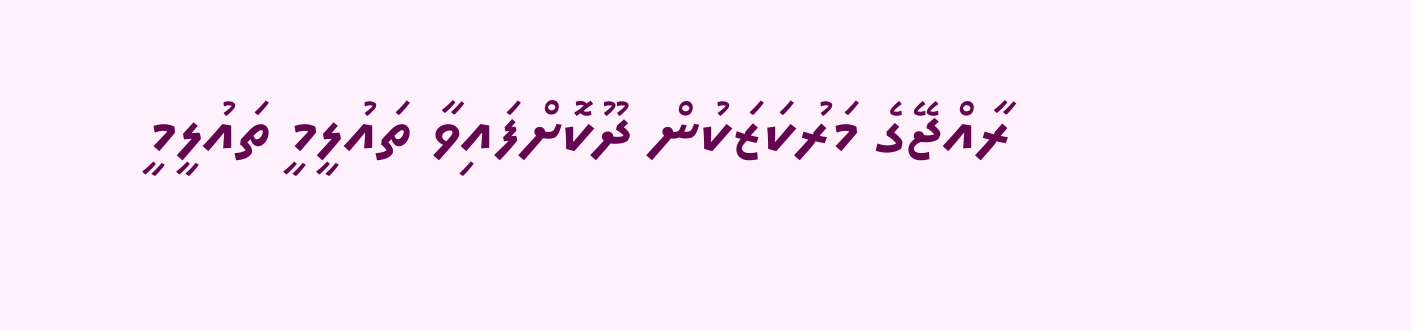ރާއްޖޭގެ މަރުކަޒަކުން ދޫކޮށްފައިވާ ތައުލީމީ ތައުލީމީ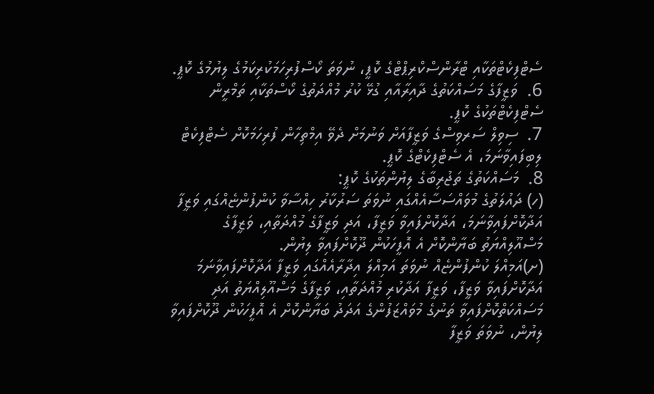ސެޓްފިކެޓްތަކާއި ޓްރާންސްކްރިޕްޓްގެ ކޮޕީ، ނުވަތަ ކޯސްފުރިހަމަކުރިކަމުގެ ލިޔުމުގެ ކޮޕީ.
6.  ވަޒީފާގެ މަސައްކަތުގެ ދާއިރާއާއި ގުޅޭ ކުރު މުއްދަތުގެ ކޯސްތަކާއި ތަމްރީން ސެޓްފިކެޓްތަކުގެ ކޮޕީ.
7.  ސިވިލް ސަރވިސްގެ ވަޒީފާއަށް ވަނުމަށް ދެވޭ އިމްތިހާން ފުރިހަމަކޮށް ސެޓްފިކެޓް ލިބިފައިވާނަމަ، އެ ސެޓްފިކެޓްގެ ކޮޕީ.
8.  މަސައްކަތުގެ ތަޖުރިބާގެ ލިޔުންތަކުގެ ކޮޕީ:
(ހ) ދައުލަތުގެ މުވައްސަސާއެއްގައި ނުވަތަ ސަރުކާރު ހިއްސާވާ ކުންފުންޏެއްގައި ވަޒީފާ އަދާކޮށްފައިވާނަމަ، އަދާކޮށްފައިވާ ވަޒީފާ، އަދި ވަޒީފާގެ މުއްދަތާއި، ވަޒީފާގެ މަސްއޫލިއްޔަތު ބަޔާންކޮށް އެ އޮފީހަކުން ދޫކޮށްފައިވާ ލިޔުން.
(ށ)އަމިއްލަ ކުންފުންޏެއް ނުވަތަ އަމިއްލަ އިދާރާއެއްގައި ވަޒީފާ އަދާކޮށްފައިވާނަމަ އަދާކޮށްފައިވާ ވަޒީފާ، ވަޒީފާ އަދާކުރި މުއްދަތާއި، ވަޒީފާގެ މަސްއޫލިއްޔަތު އަދި މަސައްކަތްކޮށްފައިވާ ތަނުގެ މުވައްޒަފުންގެ އަދަދު ބަޔާންކޮށް އެ އޮފީހަކުން ދޫކޮށްފައިވާ ލިޔުން، ނުވަތަ ވަޒީފާ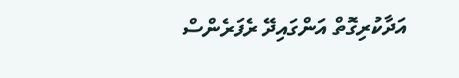އަދާކުރިގޮތް އަންގައިދޭ ރެފަރެންސް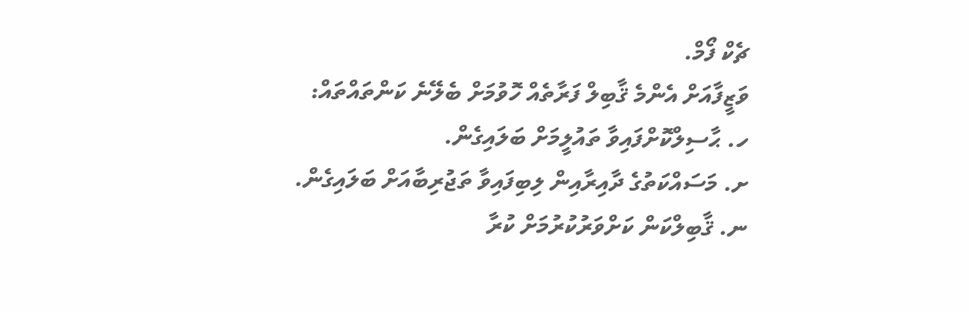ޗެކް ފޯމް.
ވަޒީފާއަށް އެންމެ ޤާބިލް ފަރާތެއް ހޮވުމަށް ބެލޭނެ ކަންތައްތައް:
ހ. ޙާސިލްކޮށްފައިވާ ތައުލީމަށް ބަލައިގެން.
ށ. މަސައްކަތުގެ ދާއިރާއިން ލިބިފައިވާ ތަޖުރިބާއަށް ބަލައިގެން.
ނ. ޤާބިލްކަން ކަށްވަރުކުރުމަށް ކުރާ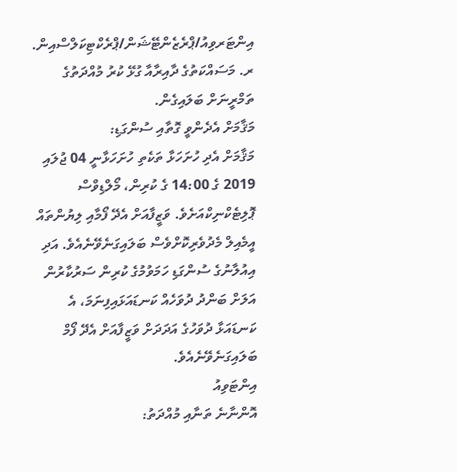އިންޓަރވިއު/ޕްރެޒެންޓޭޝަން/ޕްރެކްޓިކަލްސްއިން.
ރ. މަސައްކަތުގެ ދާއިރާއާ ގުޅޭ ކުރު މުއްދަތުގެ ތަމްރީނަށް ބަލައިގެން.
މަޤާމަށް އެދެންވީ ގޮތާއި ސުންގަޑި:
މަޤާމަށް އެދި ހުށަހަޅާ ތަކެތި ހުށަހަޅާނީ 04 ޖުލައި 2019 ގެ 14:00 ގެ ކުރިން، މޯލްޑިވްސް ޕޮލިޓެކްނިކްއަށެވެ. ވަޒީފާއަށް އެދޭ ފޯމާއި ލިޔުންތައް އީމެއިލް މެދުވެރިކޮށްވެސް ބަލައިގަނެވޭނެއެވެ. އަދި އިއުލާނުގެ ސުންގަޑި ހަމަވުމުގެ ކުރިން ސަރުކާރުން އަލަށް ބަންދު ދުވަހެއް ކަނޑައަޅައިފިނަމަ، އެ ކަނޑައަޅާ ދުވަހުގެ އަދަދަށް ވަޒީފާއަށް އެދޭ ފޯމް ބަލައިގަނެވޭނެއެވެ.
އިންޓަވިއު
އޮންނާނެ ތަނާއި މުއްދަތު: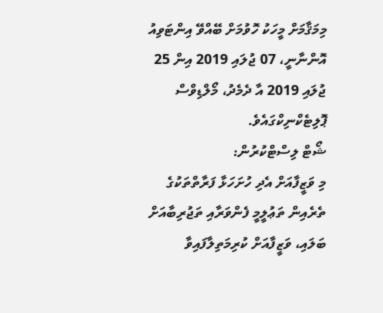މިމަޤާމަށް މީހަކު ހޮވުމަށް ބޭއްވޭ އިންޓަވިއު  އޮންނާނީ، 07 ޖުލައި 2019 އިން 25 ޖުލައި 2019 އާ ދެމެދު، މޯލްޑިވްސް ޕޮލިޓެކްނިކްގައެވެ.
ޝޯޓް ލިސްޓްކުރުން:
މި ވަޒީފާއަށް އެދި ހުށަހަޅާ ފަރާތްތަކުގެ ތެރެއިން ތަޢުލީމީ ފެންވަރާއި ތަޖުރިބާއަށް ބަލައި، ވަޒީފާއަށް ކުރިމަތިލާފައިވާ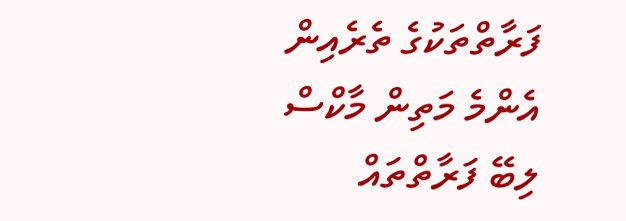ފަރާތްތަކުގެ ތެރެއިން އެންމެ މަތިން މާކްސް ލިބޭ ފަރާތްތައް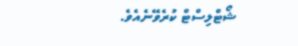ޝޯޓްލިސްޓް ކުރެވޭނެއެވެ.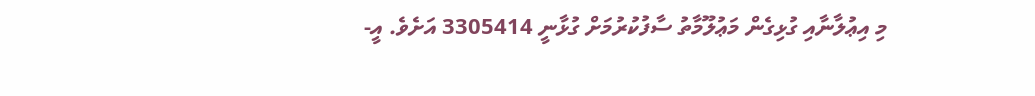މި އިޢުލާނާއި ގުޅިގެން މަޢުލޫމާތު ސާފުކުރުމަށް ގުޅާނީ 3305414 އަށެވެ. އީ-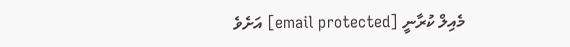މެއިލް ކުރާނީ [email protected] އަށެވެ